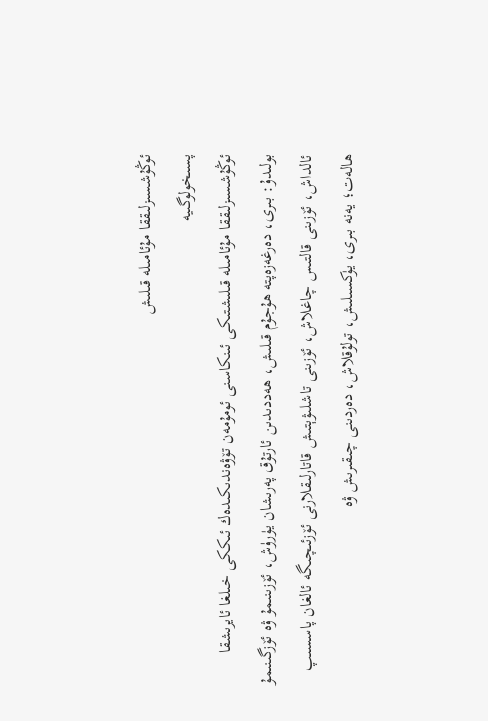ئوڭۇشسىزلىققا مۇئامىلە قىلىش
پسىخولوگىيە
ئوڭۇشسىزلىققا مۇئامىلە قىلىشتىكى ئىنكاسنى ئومۇمەن تۆۋەندىكىدەك ئىككى خىلغا ئايرىشقا بولىدۇ: بىرى، دەرغەزەپتە ھۇجۇم قىلىش، ھەددىدىن ئارتۇق پەرىشان يۈرۈش، ئۆزىنىمۇ ۋە ئۆزگىنىمۇ ئالداش، ئۆزىنى قالتىس چاغلاش، ئۆزىنى تاشلىۋېتىش قاتارلىقلارنى ئۆزئىچىگە ئالغان پاسسىپ ھالەت؛ يەنە بىرى، يۈكسىلىش، تولۇقلاش، دەردىنى چىقىرىش ۋە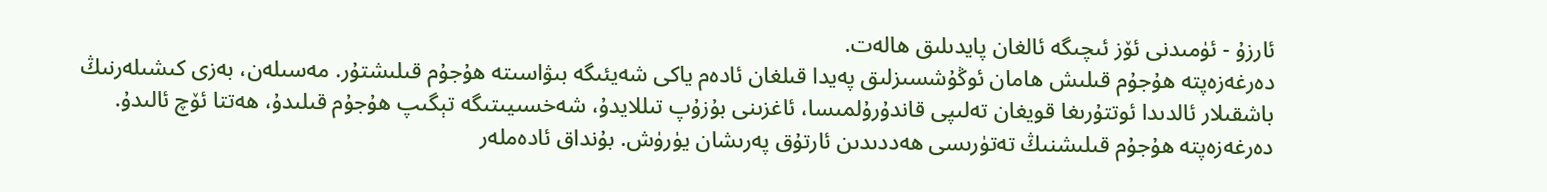ئارزۇ - ئۈمىدنى ئۆز ئىچىگە ئالغان پايدىلىق ھالەت.
دەرغەزەپتە ھۇجۇم قىلىش ھامان ئوڭۇشسىزلىق پەيدا قىلغان ئادەم ياكى شەيئىگە بىۋاسىتە ھۇجۇم قىلىشتۇر. مەسىلەن، بەزى كىشىلەرنىڭ باشقىلار ئالدىدا ئوتتۇرىغا قويغان تەلىپى قاندۇرۇلمىسا، ئاغزىنى بۇزۇپ تىللايدۇ، شەخسىيىتىگە تېگىپ ھۇجۇم قىلىدۇ، ھەتتا ئۆچ ئالىدۇ. دەرغەزەپتە ھۇجۇم قىلىشنىڭ تەتۈرىسى ھەددىدىن ئارتۇق پەرىشان يۈرۈش. بۇنداق ئادەملەر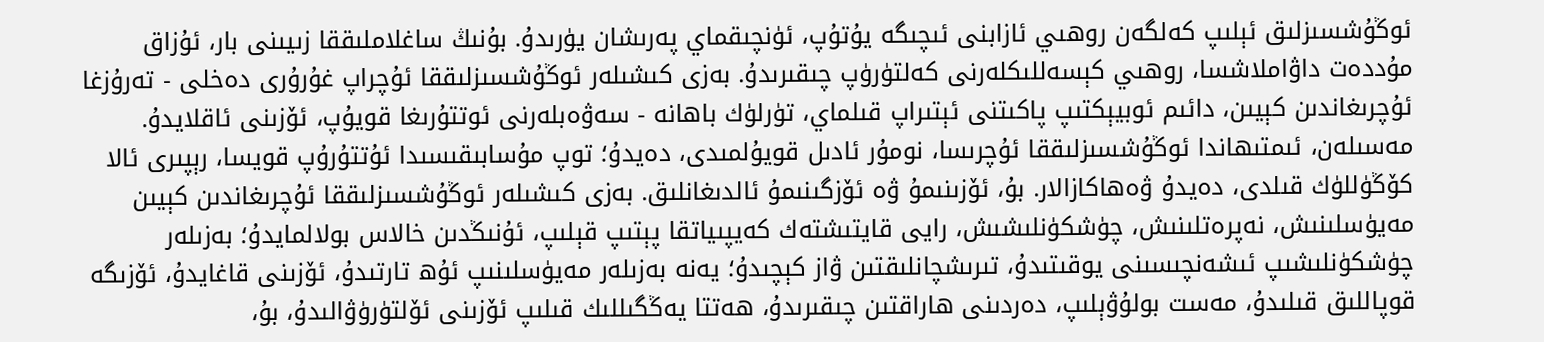ئوڭۇشسىزلىق ئېلىپ كەلگەن روھىي ئازابنى ئىچىگە يۇتۇپ، ئۈنچىقماي پەرىشان يۈرىدۇ. بۇنىڭ ساغلاملىققا زىيىنى بار، ئۇزاق مۇددەت داۋاملاشسا، روھىي كېسەللىكلەرنى كەلتۈرۈپ چىقىرىدۇ. بەزى كىشىلەر ئوڭۇشسىزلىققا ئۇچراپ غۇرۇرى دەخلى - تەرۇزغا ئۇچرىغاندىن كېيىن، دائىم ئوبيېكتىپ پاكىتنى ئېتىراپ قىلماي، تۈرلۈك باھانە - سەۋەبلەرنى ئوتتۇرىغا قويۇپ، ئۆزىنى ئاقلايدۇ. مەسىلەن، ئىمتىھاندا ئوڭۇشسىزلىققا ئۇچرىسا، نومۇر ئادىل قويۇلمىدى، دەيدۇ؛ توپ مۇسابىقىسىدا ئۇتتۇرۇپ قويسا، رېپىرى ئالا كۆڭۈللۈك قىلدى، دەيدۇ ۋەھاكازالار. بۇ، ئۆزىنىمۇ ۋە ئۆزگىنىمۇ ئالدىغانلىق. بەزى كىشىلەر ئوڭۇشسىزلىققا ئۇچرىغاندىن كېيىن مەيۈسلىنىش، نەپرەتلىنىش، چۈشكۈنلىشىش، رايى قايتىشتەك كەيپىياتقا پېتىپ قېلىپ، ئۇنىڭدىن خالاس بولالمايدۇ؛ بەزىلەر چۈشكۈنلىشىپ ئىشەنچىسىنى يوقىتىدۇ، تىرىشچانلىقتىن ۋاز كېچىدۇ؛ يەنە بەزىلەر مەيۈسلىنىپ ئۇھ تارتىدۇ، ئۆزىنى قاغايدۇ، ئۆزىگە قوپاللىق قىلىدۇ، مەست بولۇۋېلىپ، دەردىنى ھاراقتىن چىقىرىدۇ، ھەتتا يەڭگىللىك قىلىپ ئۆزىنى ئۆلتۈرۈۋالىدۇ، بۇ،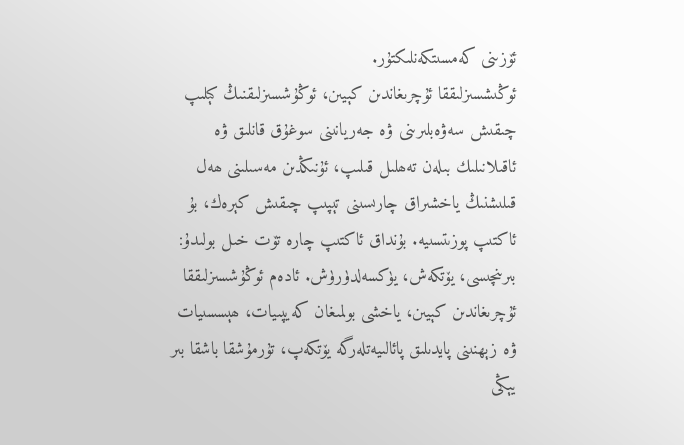ئۆزىنى كەمسىتكەنلىكتۇر.
ئوڭىشسىزلىققا ئۇچرىغاندىن كېيىن، ئوڭۇشسىزلىقنىڭ كېلىپ چىقىش سەۋەبلىرىنى ۋە جەريانىنى سوغۇق قانلىق ۋە ئاقىلانىلىك بىلەن تەھلىل قىلىپ، ئۇنىڭدىن مەسىلىنى ھەل قىلىشنىڭ ياخشىراق چارىسىنى تېپىپ چىقىش كېرەك، بۇ ئاكتىپ پوزىتسىيە. بۇنداق ئاكتىپ چارە تۆت خىل بولىدۇ: بىرىنچىسى، يۆتكەش، يۈكسەلدۈرۈش. ئادەم ئوڭۇشسىزلىققا ئۇچرىغاندىن كېيىن، ياخشى بولمىغان كەيپىيات، ھېسسىيات ۋە زېھنىنى پايدىلىق پائالىيەتلەرگە يۆتكەپ، تۇرمۇشقا باشقا بىر يېڭى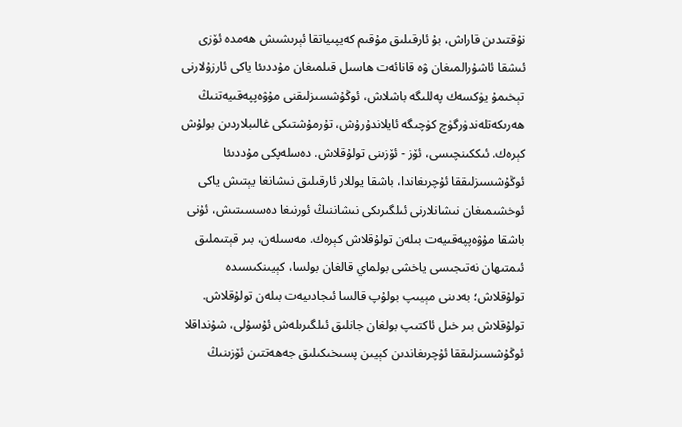نۇقتىدىن قاراش، بۇ ئارقىلىق مۇقىم كەيپىياتقا ئېرىشىش ھەمدە ئۆزى ئىشقا ئاشۇرالمىغان ۋە قانائەت ھاسىل قىلمىغان مۇددىئا ياكى ئارزۇلارنى تېخىمۇ يۈكسەك پەللىگە باشلاش، ئوڭۇشسىزلىقنى مۇۋەپپەقىيەتنىڭ ھەرىكەتلەندۈرگۈچ كۈچىگە ئايلاندۇرۇش، تۇرمۇشتىكى غالىبلاردىن بولۇش كېرەك. ئىككىنچىسى، ئۆز - ئۆزىنى تولۇقلاش. دەسلەپكى مۇددىئا ئوڭۇشسىزلىققا ئۇچرىغاندا، باشقا يوللار ئارقىلىق نىشانغا يېتىش ياكى ئوخشىمىغان نىشانلارنى ئىلگىرىكى نىشاننىڭ ئورنىغا دەسسىتىش، ئۇنى باشقا مۇۋەپپەقىيەت بىلەن تولۇقلاش كېرەك. مەسىلەن، بىر قېتىملىق ئىمتىھان نەتىجىسى ياخشى بولماي قالغان بولسا، كېيىنكىسىدە تولۇقلاش؛ بەدىنى مېيىپ بولۇپ قالسا ئىجادىيەت بىلەن تولۇقلاش. تولۇقلاش بىر خىل ئاكتىپ بولغان جانلىق ئىلگىرىلەش ئۇسۇلى، شۇنداقلا ئوڭۇشسىزلىققا ئۇچرىغاندىن كېيىن پسىخىكىلىق جەھەتتىن ئۆزىنىڭ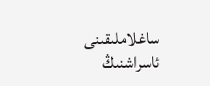ساغلاملىقىنى ئاسراشنىڭ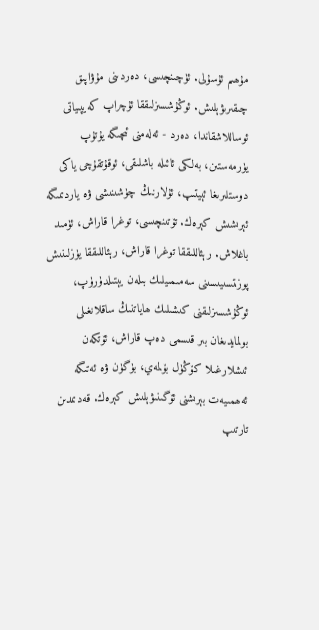مۇھىم ئۇسۇلى. ئۈچىنچىسى، دەردىنى مۇۋاپىق چىقىرىۋېلىش. ئوڭۇشسىزلىققا ئۇچراپ كەيپىياتى ئوساللاشقاندا، دەرد - ئەلەمنى ئىچىگە يۇتۇپ يۈرمەستىن، بەلكى ئائىلە باشلىقى، ئوقۇتقۇچى ياكى دوستلىرىغا ئېيتىپ، ئۇلارنىڭ چۈشىنىشى ۋە ياردىمىگە ئېرىشىش كېرەك. تۆتىنچىسى، توغرا قاراش، ئۈمىد باغلاش. رېئاللىققا توغرا قاراش، رېئاللىققا يۈزلىنىش پوزىتسىيىسىنى سەمىمىيلىك بىلەن يېتىلدۈرۈپ، ئوڭۇشسىزلىقنى كىشىلىك ھاياتنىڭ ساقلانغىلى بولمايدىغان بىر قىسمى دەپ قاراش، ئۆتكەن ئىشلارغىلا كۆڭۈل بۆلمەي، بۈگۈن ۋە ئەتىگە ئەھمىيەت بېرىشنى ئۆگىنىۋېلىش كېرەك. قەدىمدىن تارتىپ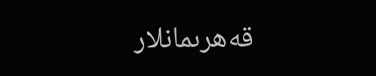قەھرىمانلار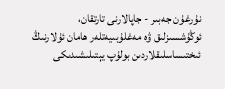نۇرغۇن جەبىر - جاپالارنى تارتقان، ئوڭۇشسىزلىق ۋە مەغلۇبىيەتلەر ھامان ئۇلارنىڭ ئىختىساسلىقلاردىن بولۇپ يېتىلىشىدىكى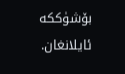بۆشۈككە ئايلانغان.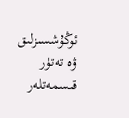ئوڭۇشسىزلىق ۋە تەتۈر قىسمەتلەر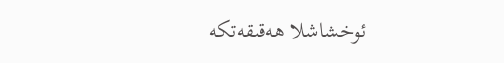ئوخشاشلا ھەقىقەتكە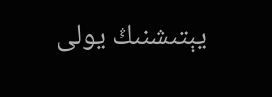يېتىشنىڭ يولى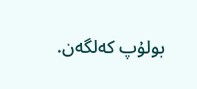بولۇپ كەلگەن.